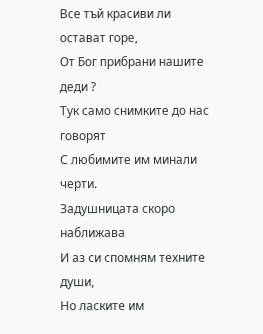Все тъй красиви ли остават горе,
От Бог прибрани нашите деди ?
Тук само снимките до нас говорят
С любимите им минали черти.
Задушницата скоро наближава
И аз си спомням техните души,
Но ласките им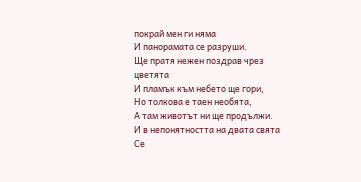покрай мен ги няма
И панорамата се разруши.
Ще пратя нежен поздрав чрез цветята
И пламък към небето ще гори,
Но толкова е таен необята,
А там животът ни ще продължи.
И в непонятността на двата свята
Се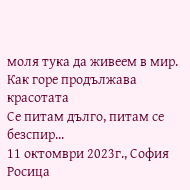моля тука да живеем в мир.
Как горе продължава красотата
Се питам дълго, питам се безспир...
11 октомври 2023г., София
Росица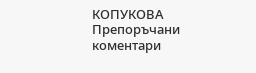КОПУКОВА
Препоръчани коментари